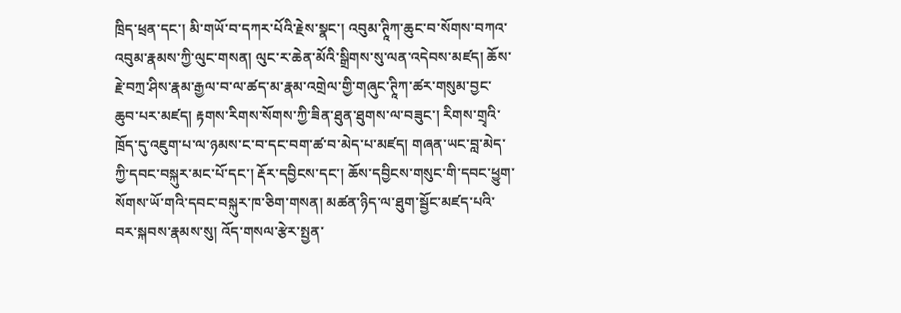ཁྲིད་ཕྲན་དང་། མི་གཡོ་བ་དཀར་པོའི་རྗེས་སྣང་། འབུམ་ཊཱིཀ་ཆུང་བ་སོགས་བཀའ་འབུམ་རྣམས་ཀྱི་ལུང་གསན། ལུང་ར་ཆེན་མོའི་སྒྲིགས་སུ་ལན་འདེབས་མཛད། ཆོས་རྗེ་བཀྲ་ཤིས་རྣམ་རྒྱལ་བ་ལ་ཚད་མ་རྣམ་འགྲེལ་གྱི་གཞུང་ཊཱིཀ་ཚར་གསུམ་བྱང་ཆུབ་པར་མཛད། རྟགས་རིགས་སོགས་ཀྱི་ཟིན་ཐུན་ཐུགས་ལ་བཟུང་། རིགས་གྲྭའི་ཁྲོད་དུ་འཇུག་པ་ལ་ཉམས་ང་བ་དང་བག་ཚ་བ་མེད་པ་མཛད། གཞན་ཡང་བླ་མེད་ཀྱི་དབང་བསྐུར་མང་པོ་དང་། རྡོར་དབྱིངས་དང་། ཆོས་དབྱིངས་གསུང་གི་དབང་ཕྱུག་སོགས་ཡོ་གའི་དབང་བསྐུར་ཁ་ཅིག་གསན། མཚན་ཉིད་ལ་ཐུག་སྦྱོང་མཛད་པའི་བར་སྐབས་རྣམས་སུ། འོད་གསལ་རྩེར་སྤྱན་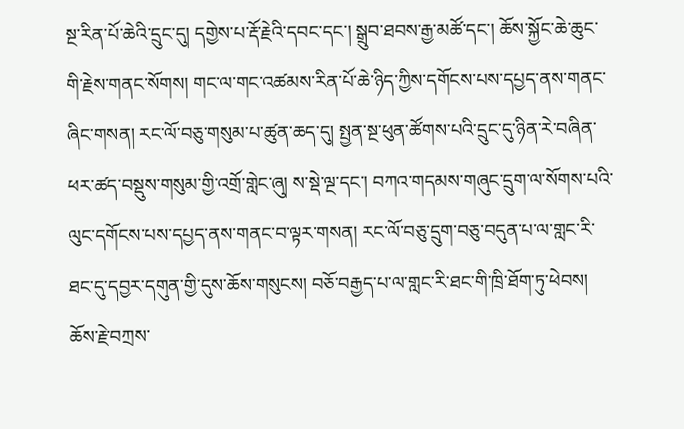སྔ་རིན་པོ་ཆེའི་དྲུང་དུ། དགྱེས་པ་རྡོ་རྗེའི་དབང་དང་། སྒྲུབ་ཐབས་རྒྱ་མཚོ་དང་། ཆོས་སྐྱོང་ཆེ་ཆུང་གི་རྗེས་གནང་སོགས། གང་ལ་གང་འཚམས་རིན་པོ་ཆེ་ཉིད་ཀྱིས་དགོངས་པས་དཔྱད་ནས་གནང་ཞིང་གསན། རང་ལོ་བཅུ་གསུམ་པ་ཚུན་ཆད་དུ། སྤྱན་སྔ་ཕུན་ཚོགས་པའི་དྲུང་དུ་ཉིན་རེ་བཞིན་ཕར་ཚད་བསྡུས་གསུམ་གྱི་འགྲོ་གླེང་ཞུ། ས་སྡེ་ལྔ་དང་། བཀའ་གདམས་གཞུང་དྲུག་ལ་སོགས་པའི་ལུང་དགོངས་པས་དཔྱད་ནས་གནང་བ་ལྟར་གསན། རང་ལོ་བཅུ་དྲུག་བཅུ་བདུན་པ་ལ་གླང་རི་ཐང་དུ་དབྱར་དགུན་གྱི་དུས་ཆོས་གསུངས། བཅོ་བརྒྱད་པ་ལ་གླང་རི་ཐང་གི་ཁྲི་ཐོག་ཏུ་ཕེབས། ཆོས་རྗེ་བཀྲས་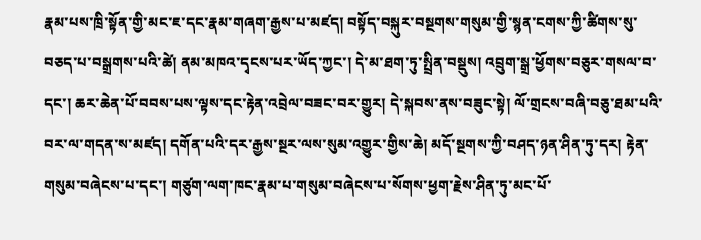རྣམ་པས་ཁྲི་སྟོན་གྱི་མང་ཇ་དང་རྣམ་གཞག་རྒྱས་པ་མཛད། བསྟོད་བསྐུར་བསྔགས་གསུམ་གྱི་སྙན་ངགས་ཀྱི་ཚིགས་སུ་བཅད་པ་བསྒྲགས་པའི་ཚེ། ནམ་མཁའ་དྭངས་པར་ཡོད་ཀྱང་། དེ་མ་ཐག་ཏུ་སྤྲིན་བསྡུས། འབྲུག་སྒྲ་ཕྱོགས་བཅུར་གསལ་བ་དང་། ཆར་ཆེན་པོ་བབས་པས་ལྟས་དང་རྟེན་འབྲེལ་བཟང་བར་གྱུར། དེ་སྐབས་ནས་བཟུང་སྟེ། ལོ་གྲངས་བཞི་བཅུ་ཐམ་པའི་བར་ལ་གདན་ས་མཛད། དགོན་པའི་དར་རྒྱས་སྔར་ལས་སུམ་འགྱུར་གྱིས་ཆེ། མདོ་སྔགས་ཀྱི་བཤད་ཉན་ཤིན་ཏུ་དར། རྟེན་གསུམ་བཞེངས་པ་དང་། གཙུག་ལག་ཁང་རྣམ་པ་གསུམ་བཞེངས་པ་སོགས་ཕྱག་རྗེས་ཤིན་ཏུ་མང་པོ་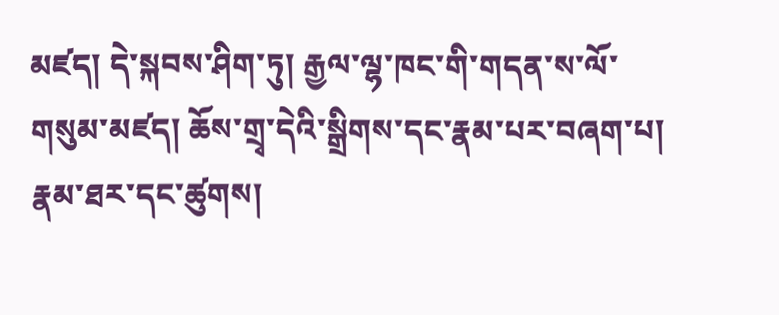མཛད། དེ་སྐབས་ཤིག་ཏུ། རྒྱལ་ལྷ་ཁང་གི་གདན་ས་ལོ་གསུམ་མཛད། ཆོས་གྲྭ་དེའི་སྒྲིགས་དང་རྣམ་པར་བཞག་པ། རྣམ་ཐར་དང་ཚུགས།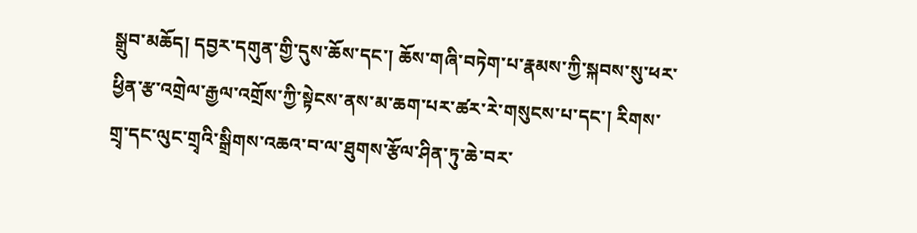སྒྲུབ་མཆོད། དབྱར་དགུན་གྱི་དུས་ཆོས་དང་། ཆོས་གཞི་བཏེག་པ་རྣམས་ཀྱི་སྐབས་སུ་ཕར་ཕྱིན་རྩ་འགྲེལ་རྒྱལ་འགྲོས་ཀྱི་སྟེངས་ནས་མ་ཆག་པར་ཚར་རེ་གསུངས་པ་དང་། རིགས་གྲྭ་དང་ལུང་གྲྭའི་སྒྲིགས་འཆའ་བ་ལ་ཐུགས་རྩོལ་ཤིན་ཏུ་ཆེ་བར་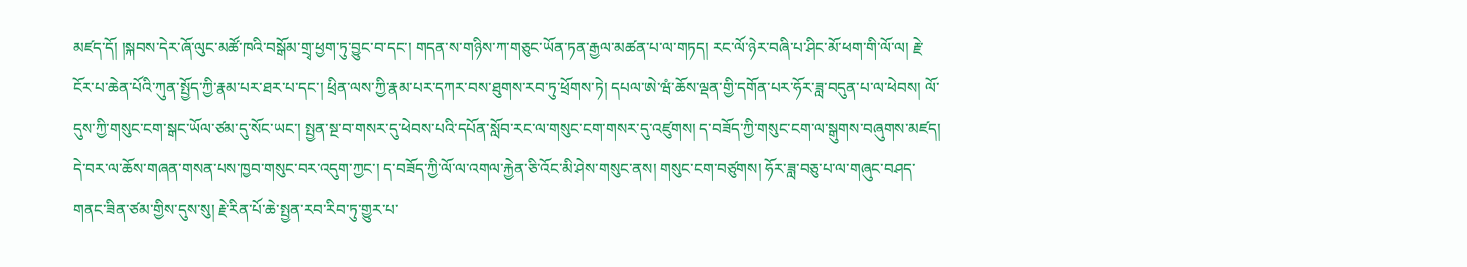མཛད་དོ། །སྐབས་དེར་ཞོ་ལུང་མཚོ་ཁའི་བསྒོམ་གྲྭ་ཕྱག་ཏུ་བྱུང་བ་དང་། གདན་ས་གཉིས་ཀ་གཅུང་ཡོན་ཏན་རྒྱལ་མཚན་པ་ལ་གཏད། རང་ལོ་ཉེར་བཞི་པ་ཤིང་མོ་ཕག་གི་ལོ་ལ། རྗེ་ངོར་པ་ཆེན་པོའི་ཀུན་སྤྱོད་ཀྱི་རྣམ་པར་ཐར་པ་དང་། ཕྲིན་ལས་ཀྱི་རྣམ་པར་དཀར་བས་ཐུགས་རབ་ཏུ་ཕྲོགས་ཏེ། དཔལ་ཨེ་ཝཾ་ཆོས་ལྡན་གྱི་དགོན་པར་ཧོར་ཟླ་བདུན་པ་ལ་ཕེབས། ལོ་དུས་ཀྱི་གསུང་ངག་སྒང་ཡོལ་ཙམ་དུ་སོང་ཡང་། སྤྱན་སྔ་བ་གསར་དུ་ཕེབས་པའི་དཔོན་སློབ་རང་ལ་གསུང་ངག་གསར་དུ་འཛུགས། ད་བཟོད་ཀྱི་གསུང་ངག་ལ་སྒུགས་བཞུགས་མཛད། དེ་བར་ལ་ཆོས་གཞན་གསན་པས་ཁྱབ་གསུང་བར་འདུག་ཀྱང་། ད་བཟོད་ཀྱི་ལོ་ལ་འགལ་རྐྱེན་ཅི་འོང་མི་ཤེས་གསུང་ནས། གསུང་ངག་བཙུགས། ཧོར་ཟླ་བཅུ་པ་ལ་གཞུང་བཤད་གནང་ཟིན་ཙམ་གྱིས་དུས་སུ། རྗེ་རིན་པོ་ཆེ་སྤྱན་རབ་རིབ་ཏུ་གྱུར་པ་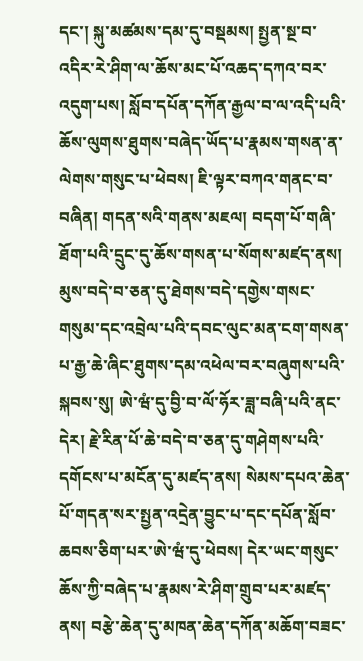དང་། སྐུ་མཚམས་དམ་དུ་བསྡམས། སྤྱན་སྔ་བ་འདིར་རེ་ཤིག་ལ་ཆོས་མང་པོ་འཆད་དཀའ་བར་འདུག་པས། སློབ་དཔོན་དཀོན་རྒྱལ་བ་ལ་འདི་པའི་ཆོས་ལུགས་ཐུགས་བཞེད་ཡོད་པ་རྣམས་གསན་ན་ལེགས་གསུང་པ་ཕེབས། ཇི་ལྟར་བཀའ་གནང་བ་བཞིན། གདན་སའི་གནས་མཇལ། བདག་པོ་གཞི་ཐོག་པའི་དྲུང་དུ་ཆོས་གསན་པ་སོགས་མཛད་ནས། མུས་བདེ་བ་ཅན་དུ་ཐེགས་བདེ་དགྱེས་གསང་གསུམ་དང་འབྲེལ་པའི་དབང་ལུང་མན་ངག་གསན་པ་རྒྱ་ཆེ་ཞིང་ཐུགས་དམ་འཕེལ་བར་བཞུགས་པའི་སྐབས་སུ། ཨེ་ཝཾ་དུ་བྱི་བ་ལོ་ཧོར་ཟླ་བཞི་པའི་ནང་དེར། རྗེ་རིན་པོ་ཆེ་བདེ་བ་ཅན་དུ་གཤེགས་པའི་དགོངས་པ་མངོན་དུ་མཛད་ནས། སེམས་དཔའ་ཆེན་པོ་གདན་སར་སྤྱན་འདྲེན་བྱུང་པ་དང་དཔོན་སློབ་ཆབས་ཅིག་པར་ཨེ་ཝཾ་དུ་ཕེབས། དེར་ཡང་གསུང་ཆོས་ཀྱི་བཞེད་པ་རྣམས་རེ་ཤིག་གྲུབ་པར་མཛད་ནས། བརྩེ་ཆེན་དུ་མཁན་ཆེན་དཀོན་མཆོག་བཟང་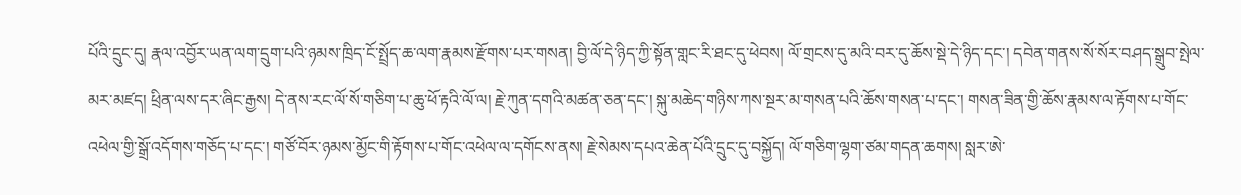པོའི་དྲུང་དུ། རྣལ་འབྱོར་ཡན་ལག་དྲུག་པའི་ཉམས་ཁྲིད་ངོ་སྤྲོད་ཆ་ལག་རྣམས་རྫོགས་པར་གསན། བྱི་ལོ་དེ་ཉིད་ཀྱི་སྟོན་གླང་རི་ཐང་དུ་ཕེབས། ལོ་གྲངས་དུ་མའི་བར་དུ་ཆོས་སྡེ་དེ་ཉིད་དང་། དབེན་གནས་སོ་སོར་བཤད་སྒྲུབ་སྤེལ་མར་མཛད། ཕྲིན་ལས་དར་ཞིང་རྒྱས། དེ་ནས་རང་ལོ་སོ་གཅིག་པ་ཆུ་ཕོ་རྟའི་ལོ་ལ། རྗེ་ཀུན་དགའི་མཚན་ཅན་དང་། སྐུ་མཆེད་གཉིས་ཀས་སྔར་མ་གསན་པའི་ཆོས་གསན་པ་དང་། གསན་ཟིན་གྱི་ཆོས་རྣམས་ལ་རྟོགས་པ་གོང་འཕེལ་གྱི་སྒྲོ་འདོགས་གཅོད་པ་དང་། གཙོ་བོར་ཉམས་མྱོང་གི་རྟོགས་པ་གོང་འཕེལ་ལ་དགོངས་ནས། རྗེ་སེམས་དཔའ་ཆེན་པོའི་དྲུང་དུ་བསྐྱོད། ལོ་གཅིག་ལྷག་ཙམ་གདན་ཆགས། སླར་ཨེ་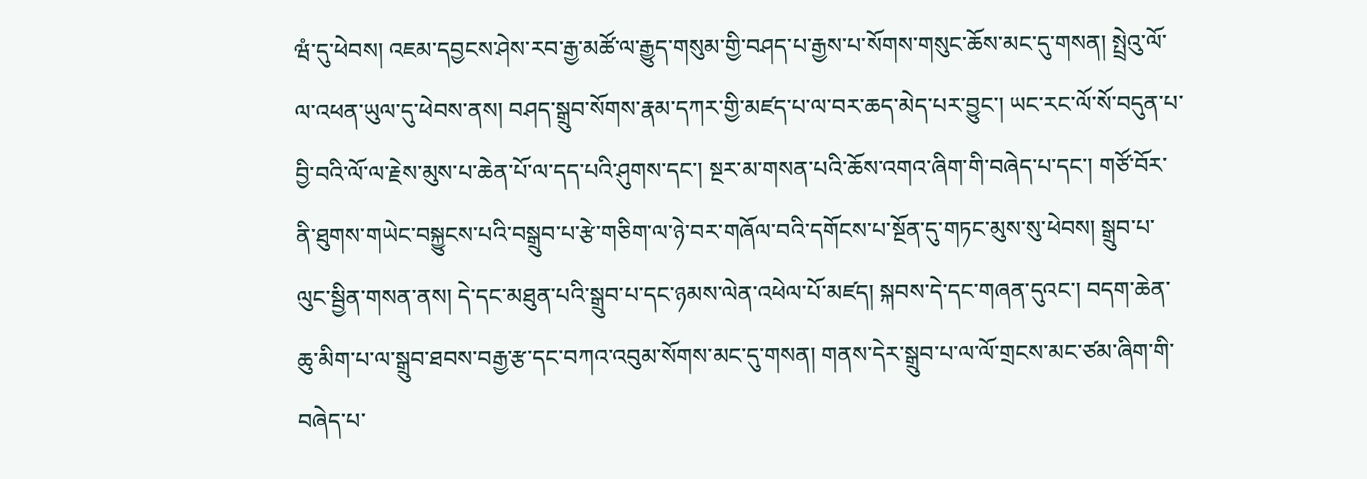ཝཾ་དུ་ཕེབས། འཇམ་དབྱངས་ཤེས་རབ་རྒྱ་མཚོ་ལ་རྒྱུད་གསུམ་གྱི་བཤད་པ་རྒྱས་པ་སོགས་གསུང་ཆོས་མང་དུ་གསན། སྤྲེའུ་ལོ་ལ་འཕན་ཡུལ་དུ་ཕེབས་ནས། བཤད་སྒྲུབ་སོགས་རྣམ་དཀར་གྱི་མཛད་པ་ལ་བར་ཆད་མེད་པར་བྱུང་། ཡང་རང་ལོ་སོ་བདུན་པ་བྱི་བའི་ལོ་ལ་རྗེས་མུས་པ་ཆེན་པོ་ལ་དད་པའི་ཤུགས་དང་། སྔར་མ་གསན་པའི་ཆོས་འགའ་ཞིག་གི་བཞེད་པ་དང་། གཙོ་བོར་ནི་ཐུགས་གཡེང་བསྐྱུངས་པའི་བསྒྲུབ་པ་རྩེ་གཅིག་ལ་ཉེ་བར་གཞོལ་བའི་དགོངས་པ་སྔོན་དུ་གཏང་མུས་སུ་ཕེབས། སྒྲུབ་པ་ལུང་སྦྱིན་གསན་ནས། དེ་དང་མཐུན་པའི་སྒྲུབ་པ་དང་ཉམས་ལེན་འཕེལ་པོ་མཛད། སྐབས་དེ་དང་གཞན་དུའང་། བདག་ཆེན་ཆུ་མིག་པ་ལ་སྒྲུབ་ཐབས་བརྒྱ་རྩ་དང་བཀའ་འབུམ་སོགས་མང་དུ་གསན། གནས་དེར་སྒྲུབ་པ་ལ་ལོ་གྲངས་མང་ཙམ་ཞིག་གི་བཞེད་པ་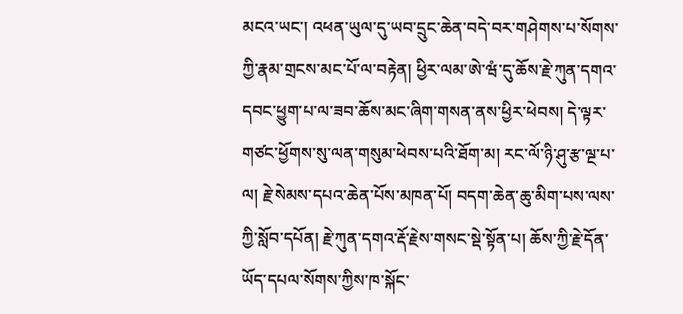མངའ་ཡང་། འཕན་ཡུལ་དུ་ཡབ་དྲུང་ཆེན་བདེ་བར་གཤེགས་པ་སོགས་ཀྱི་རྣམ་གྲངས་མང་པོ་ལ་བརྟེན། ཕྱིར་ལམ་ཨེ་ཝཾ་དུ་ཆོས་རྗེ་ཀུན་དགའ་དབང་ཕྱུག་པ་ལ་ཟབ་ཆོས་མང་ཞིག་གསན་ནས་ཕྱིར་ཕེབས། དེ་ལྟར་གཙང་ཕྱོགས་སུ་ལན་གསུམ་ཕེབས་པའི་ཐོག་མ། རང་ལོ་ཉི་ཤུ་རྩ་ལྔ་པ་ལ། རྗེ་སེམས་དཔའ་ཆེན་པོས་མཁན་པོ། བདག་ཆེན་ཆུ་མིག་པས་ལས་ཀྱི་སློབ་དཔོན། རྗེ་ཀུན་དགའ་རྡོ་རྗེས་གསང་སྡེ་སྟོན་པ། ཆོས་ཀྱི་རྗེ་དོན་ཡོད་དཔལ་སོགས་ཀྱིས་ཁ་སྐོང་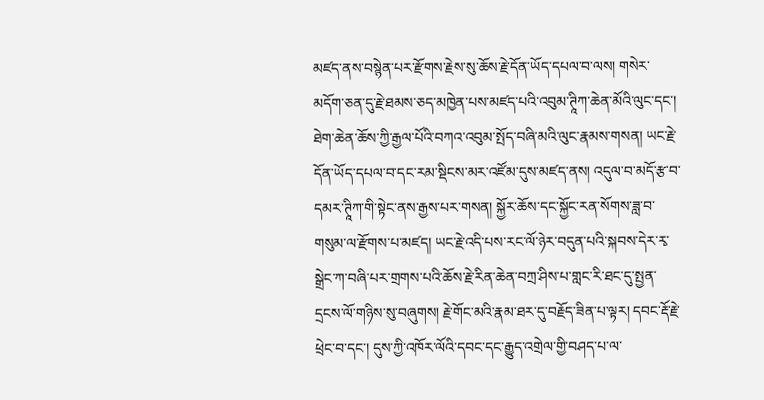མཛད་ནས་བསྙེན་པར་རྫོགས་རྗེས་སུ་ཆོས་རྗེ་དོན་ཡོད་དཔལ་བ་ལས། གསེར་མདོག་ཅན་དུ་རྗེ་ཐམས་ཅད་མཁྱེན་པས་མཛད་པའི་འབུམ་ཊཱིཀ་ཆེན་མོའི་ལུང་དང་། ཐེག་ཆེན་ཆོས་ཀྱི་རྒྱལ་པོའི་བཀའ་འབུམ་སྤོད་བཞི་མའི་ལུང་རྣམས་གསན། ཡང་རྗེ་དོན་ཡོད་དཔལ་བ་དང་རམ་སྡིངས་མར་འཛོམ་དུས་མཛད་ནས། འདུལ་བ་མདོ་རྩ་བ་དམར་ཊཱིཀ་གི་སྟེང་ནས་རྒྱས་པར་གསན། སྐྱོར་ཆོས་དང་སྐྱོང་རན་སོགས་ཟླ་བ་གསུམ་ལ་རྫོགས་པ་མཛད། ཡང་རྗེ་འདི་པས་རང་ལོ་ཉེར་བདུན་པའི་སྐབས་དེར་རྭ་སྒྲེང་ཀ་བཞི་པར་གྲགས་པའི་ཆོས་རྗེ་རིན་ཆེན་བཀྲ་ཤིས་པ་གླང་རི་ཐང་དུ་སྤྱན་དྲངས་ལོ་གཉིས་སུ་བཞུགས། རྗེ་གོང་མའི་རྣམ་ཐར་དུ་བརྗོད་ཟིན་པ་ལྟར། དབང་རྡོ་རྗེ་ཕྲེང་བ་དང་། དུས་ཀྱི་འཁོར་ལོའི་དབང་དང་རྒྱུད་འགྲེལ་གྱི་བཤད་པ་ལ་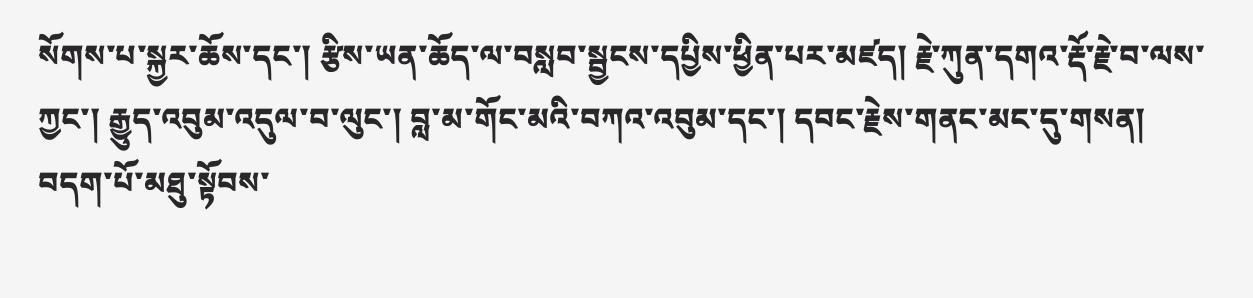སོགས་པ་སྐྱར་ཆོས་དང་། རྩིས་ཡན་ཆོད་ལ་བསླབ་སྦྱངས་དཔྱིས་ཕྱིན་པར་མཛད། རྗེ་ཀུན་དགའ་རྡོ་རྗེ་བ་ལས་ཀྱང་། རྒྱུད་འབུམ་འདུལ་བ་ལུང་། བླ་མ་གོང་མའི་བཀའ་འབུམ་དང་། དབང་རྗེས་གནང་མང་དུ་གསན། བདག་པོ་མཐུ་སྟོབས་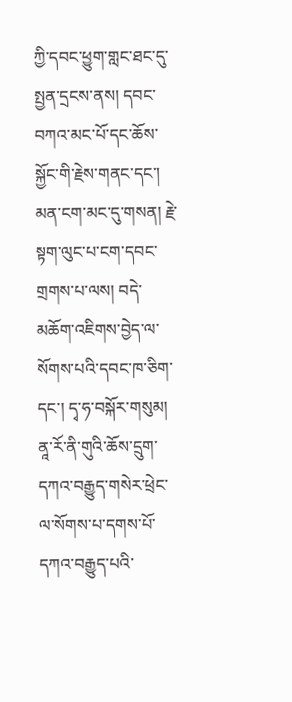ཀྱི་དབང་ཕྱུག་གླང་ཐང་དུ་སྤྱན་དྲངས་ནས། དབང་བཀའ་མང་པོ་དང་ཆོས་སྐྱོང་གི་རྗེས་གནང་དང་། མན་ངག་མང་དུ་གསན། རྗེ་སྟག་ལུང་པ་ངག་དབང་གྲགས་པ་ལས། བདེ་མཆོག་འཇིགས་བྱེད་ལ་སོགས་པའི་དབང་ཁ་ཅིག་དང་། དྭ་ཧ་བསྐོར་གསུམ། ནཱ་རོ་ནི་གུའི་ཆོས་དྲུག་དཀའ་བརྒྱུད་གསེར་ཕྲེང་ལ་སོགས་པ་དགས་པོ་དཀའ་བརྒྱུད་པའི་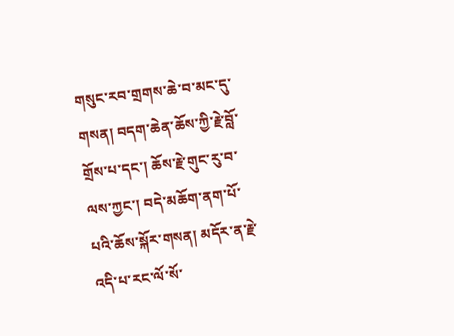གསུང་རབ་གྲགས་ཆེ་བ་མང་དུ་གསན། བདག་ཆེན་ཆོས་ཀྱི་རྗེ་བློ་གྲོས་པ་དང་། ཆོས་རྗེ་གུང་རུ་བ་ལས་ཀྱང་། བདེ་མཆོག་ནག་པོ་པའི་ཆོས་སྐོར་གསན། མདོར་ན་རྗེ་འདི་པ་རང་ལོ་སོ་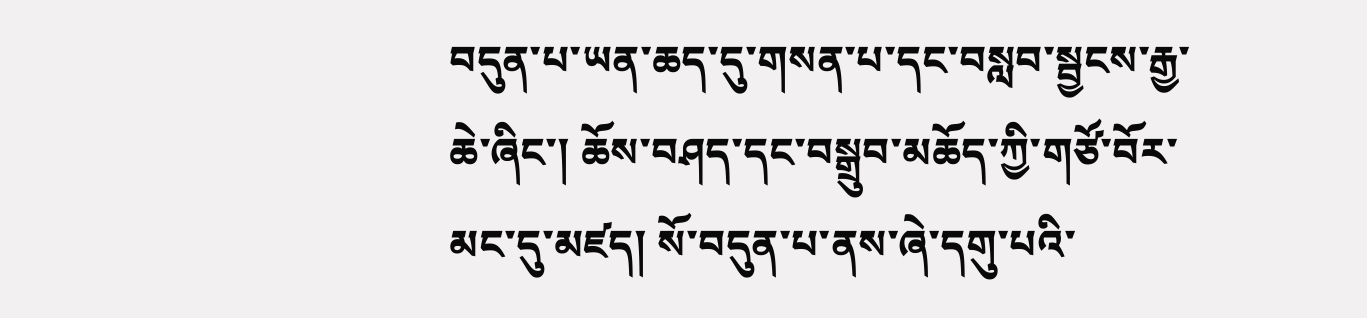བདུན་པ་ཡན་ཆད་དུ་གསན་པ་དང་བསླབ་སྦྱངས་རྒྱ་ཆེ་ཞིང་། ཆོས་བཤད་དང་བསྒྲུབ་མཆོད་ཀྱི་གཙོ་བོར་མང་དུ་མཛད། སོ་བདུན་པ་ནས་ཞེ་དགུ་པའི་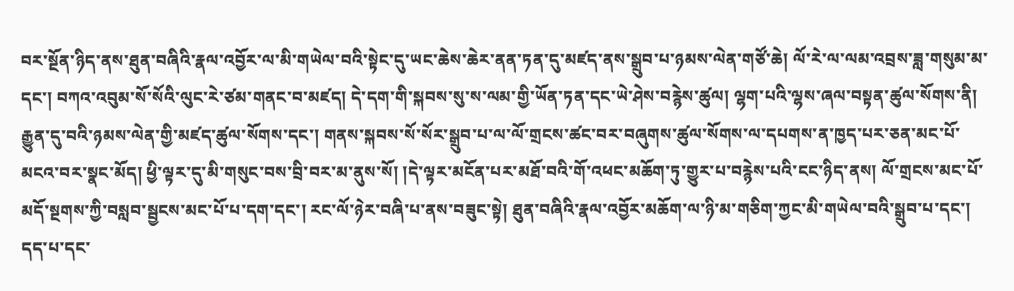བར་སྔོན་ཉིད་ནས་ཐུན་བཞིའི་རྣལ་འབྱོར་ལ་མི་གཡེལ་བའི་སྟེང་དུ་ཡང་ཆེས་ཆེར་ནན་ཏན་དུ་མཛད་ནས་སྒྲུབ་པ་ཉམས་ལེན་གཙོ་ཆེ། ལོ་རེ་ལ་ལམ་འབྲས་ཟླ་གསུམ་མ་དང་། བཀའ་འབུམ་སོ་སོའི་ལུང་རེ་ཙམ་གནང་བ་མཛད། དེ་དག་གི་སྐབས་སུ་ས་ལམ་གྱི་ཡོན་ཏན་དང་ཡེ་ཤེས་བརྙེས་ཚུལ། ལྷག་པའི་ལྷས་ཞལ་བསྟན་ཚུལ་སོགས་ནི། རྒྱུན་དུ་བའི་ཉམས་ལེན་གྱི་མཛད་ཚུལ་སོགས་དང་། གནས་སྐབས་སོ་སོར་སྒྲུབ་པ་ལ་ལོ་གྲངས་ཚང་བར་བཞུགས་ཚུལ་སོགས་ལ་དཔགས་ན་ཁྱད་པར་ཅན་མང་པོ་མངའ་བར་སྣང་མོད། ཕྱི་ལྟར་དུ་མི་གསུང་བས་བྲི་བར་མ་ནུས་སོ། །དེ་ལྟར་མངོན་པར་མཐོ་བའི་གོ་འཕང་མཆོག་ཏུ་གྱུར་པ་བརྙེས་པའི་ངང་ཉིད་ནས། ལོ་གྲངས་མང་པོ་མདོ་སྔགས་ཀྱི་བསླབ་སྦྱངས་མང་པོ་པ་དག་དང་། རང་ལོ་ཉེར་བཞི་པ་ནས་བཟུང་སྟེ། ཐུན་བཞིའི་རྣལ་འབྱོར་མཆོག་ལ་ཉི་མ་གཅིག་ཀྱང་མི་གཡེལ་བའི་སྒྲུབ་པ་དང་། དད་པ་དང་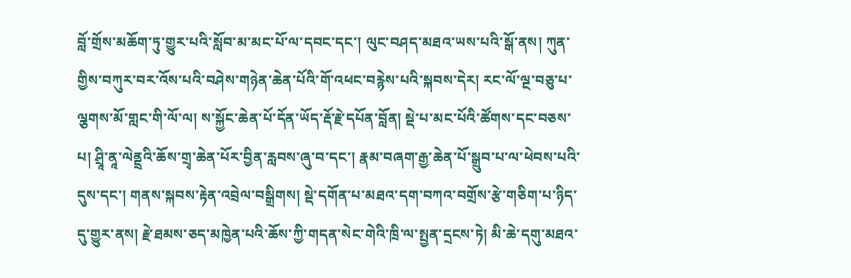བློ་གྲོས་མཆོག་ཏུ་གྱུར་པའི་སློབ་མ་མང་པོ་ལ་དབང་དང་། ལུང་བཤད་མཐའ་ཡས་པའི་སྒོ་ནས། ཀུན་གྱིས་བཀུར་བར་འོས་པའི་བཤེས་གཉེན་ཆེན་པོའི་གོ་འཕང་བརྙེས་པའི་སྐབས་དེར། རང་ལོ་ལྔ་བཅུ་པ་ལྕགས་མོ་གླང་གི་ལོ་ལ། ས་སྐྱོང་ཆེན་པོ་དོན་ཡོད་རྡོ་རྗེ་དཔོན་བློན། སྡེ་པ་མང་པོའི་ཚོགས་དང་བཅས་པ། ཤྲཱི་ནཱ་ལེནྡྲའི་ཆོས་གྲྭ་ཆེན་པོར་བྱིན་རླབས་ཞུ་བ་དང་། རྣམ་བཞག་རྒྱ་ཆེན་པོ་སྒྲུབ་པ་ལ་ཕེབས་པའི་དུས་དང་། གནས་སྐབས་རྟེན་འབྲེལ་བསྒྲིགས། སྡེ་དགོན་པ་མཐའ་དག་བཀའ་བགྲོས་རྩེ་གཅིག་པ་ཉིད་དུ་གྱུར་ནས། རྗེ་ཐམས་ཅད་མཁྱེན་པའི་ཆོས་ཀྱི་གདན་སེང་གེའི་ཁྲི་ལ་སྤྱན་དྲངས་ཏེ། མི་ཆེ་དགུ་མཐའ་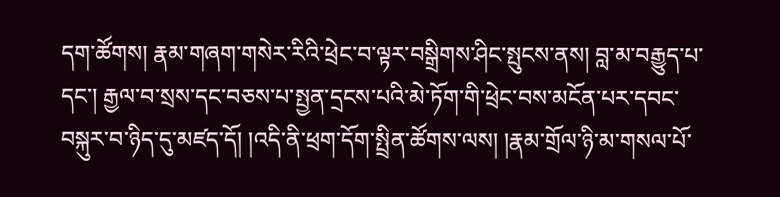དག་ཚོགས། རྣམ་གཞག་གསེར་རིའི་ཕྲེང་བ་ལྟར་བསྒྲིགས་ཤིང་སྤུངས་ནས། བླ་མ་བརྒྱུད་པ་དང་། རྒྱལ་བ་སྲས་དང་བཅས་པ་སྤྱན་དྲངས་པའི་མེ་ཏོག་གི་ཕྲེང་བས་མངོན་པར་དབང་བསྐུར་བ་ཉིད་དུ་མཛད་དོ། །འདི་ནི་ཕྲག་དོག་སྤྲིན་ཚོགས་ལས། །རྣམ་གྲོལ་ཉི་མ་གསལ་པོ་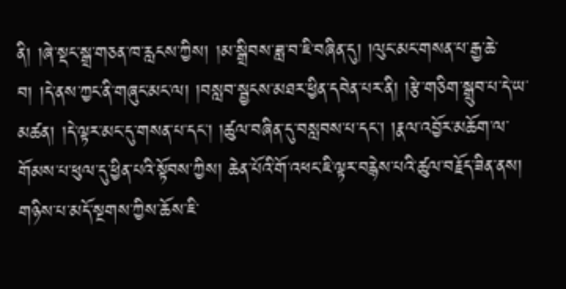ནི། །ཞེ་སྡང་སྒྲ་གཅན་ཁ་རླངས་ཀྱིས། །མ་སྒྲིབས་ཟླ་བ་ཇི་བཞིན་དུ། །ལུང་མང་གསན་པ་རྒྱ་ཆེ་བ། །དེ་ནས་ཀྱང་ནི་གཞུང་མང་ལ། །བསླབ་སྦྱངས་མཐར་ཕྱིན་དབེན་པར་ནི། །རྩེ་གཅིག་སྒྲུབ་པ་དེ་ཡ་མཚན། །དེ་ལྟར་མང་དུ་གསན་པ་དང་། །ཚུལ་བཞིན་དུ་བསླབས་པ་དང་། །རྣལ་འབྱོར་མཆོག་ལ་གོམས་པ་ཕུལ་དུ་ཕྱིན་པའི་སྟོབས་ཀྱིས། ཆེན་པོའི་གོ་འཕང་ཇི་ལྟར་བརྙེས་པའི་ཚུལ་བརྗོད་ཟིན་ནས། གཉིས་པ་མདོ་སྔགས་ཀྱིས་ཆོས་ཇི་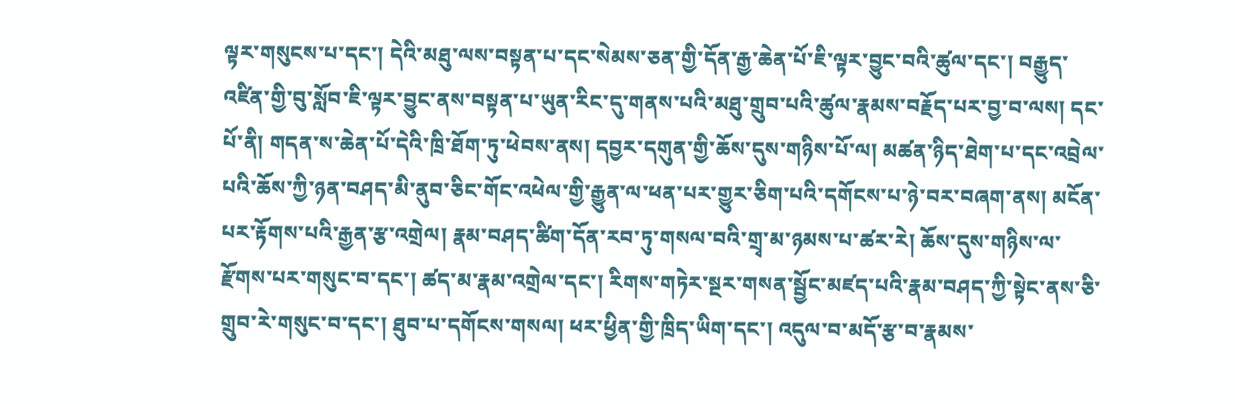ལྟར་གསུངས་པ་དང་། དེའི་མཐུ་ལས་བསྟན་པ་དང་སེམས་ཅན་གྱི་དོན་རྒྱ་ཆེན་པོ་ཇི་ལྟར་བྱུང་བའི་ཚུལ་དང་། བརྒྱུད་འཛིན་གྱི་བུ་སློབ་ཇི་ལྟར་བྱུང་ནས་བསྟན་པ་ཡུན་རིང་དུ་གནས་པའི་མཐུ་གྲུབ་པའི་ཚུལ་རྣམས་བརྗོད་པར་བྱ་བ་ལས། དང་པོ་ནི། གདན་ས་ཆེན་པོ་དེའི་ཁྲི་ཐོག་ཏུ་ཕེབས་ནས། དབྱར་དགུན་གྱི་ཆོས་དུས་གཉིས་པོ་ལ། མཚན་ཉིད་ཐེག་པ་དང་འབྲེལ་པའི་ཆོས་ཀྱི་ཉན་བཤད་མི་ནུབ་ཅིང་གོང་འཕེལ་གྱི་རྒྱུན་ལ་ཕན་པར་གྱུར་ཅིག་པའི་དགོངས་པ་ཉེ་བར་བཞག་ནས། མངོན་པར་རྟོགས་པའི་རྒྱན་རྩ་འགྲེལ། རྣམ་བཤད་ཚིག་དོན་རབ་ཏུ་གསལ་བའི་གྲྭ་མ་ཉམས་པ་ཚར་རེ། ཆོས་དུས་གཉིས་ལ་རྫོགས་པར་གསུང་བ་དང་། ཚད་མ་རྣམ་འགྲེལ་དང་། རིགས་གཏེར་སྔར་གསན་སྦྱོང་མཛད་པའི་རྣམ་བཤད་ཀྱི་སྟེང་ནས་ཅི་གྲུབ་རེ་གསུང་བ་དང་། ཐུབ་པ་དགོངས་གསལ། ཕར་ཕྱིན་གྱི་ཁྲིད་ཡིག་དང་། འདུལ་བ་མདོ་རྩ་བ་རྣམས་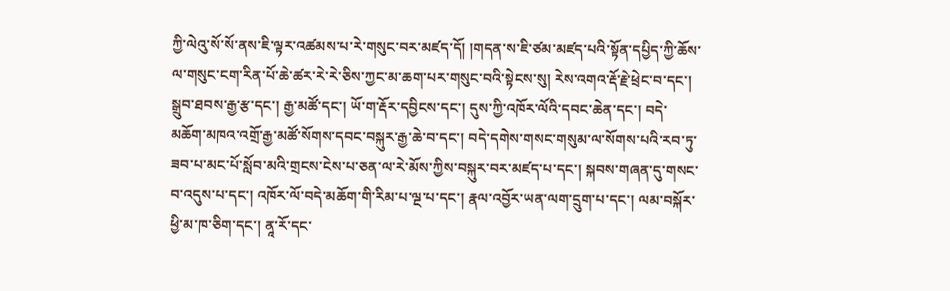ཀྱི་ལེའུ་སོ་སོ་ནས་ཇི་ལྟར་འཚམས་པ་རེ་གསུང་བར་མཛད་དོ། །གདན་ས་ཇི་ཙམ་མཛད་པའི་སྟོན་དཔྱིད་ཀྱི་ཆོས་ལ་གསུང་ངག་རིན་པོ་ཆེ་ཚར་རེ་རེ་ཅིས་ཀྱང་མ་ཆག་པར་གསུང་བའི་སྟེངས་སུ། རེས་འགའ་རྡོ་རྗེ་ཕྲེང་བ་དང་། སྒྲུབ་ཐབས་རྒྱ་རྩ་དང་། རྒྱ་མཚོ་དང་། ཡོ་ག་རྡོར་དབྱིངས་དང་། དུས་ཀྱི་འཁོར་ལོའི་དབང་ཆེན་དང་། བདེ་མཆོག་མཁའ་འགྲོ་རྒྱ་མཚོ་སོགས་དབང་བསྐུར་རྒྱ་ཆེ་བ་དང་། བདེ་དགེས་གསང་གསུམ་ལ་སོགས་པའི་རབ་ཏུ་ཟབ་པ་མང་པོ་སློབ་མའི་གྲངས་ངེས་པ་ཅན་ལ་རེ་མོས་ཀྱིས་བསྐུར་བར་མཛད་པ་དང་། སྐབས་གཞན་དུ་གསང་བ་འདུས་པ་དང་། འཁོར་ལོ་བདེ་མཆོག་གི་རིམ་པ་ལྔ་པ་དང་། རྣལ་འབྱོར་ཡན་ལག་དྲུག་པ་དང་། ལམ་བསྐོར་ཕྱི་མ་ཁ་ཅིག་དང་། ནཱ་རོ་དང་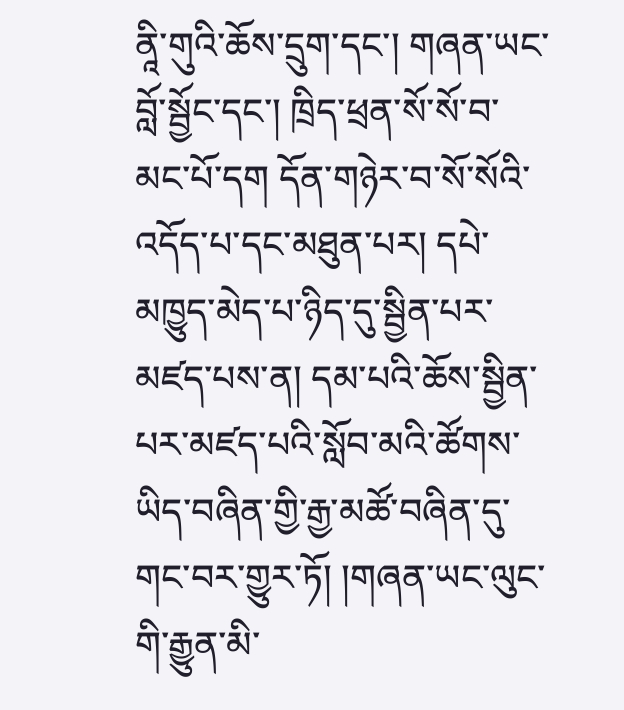ནཱི་གུའི་ཆོས་དྲུག་དང་། གཞན་ཡང་བློ་སྦྱོང་དང་། ཁྲིད་ཕྲན་སོ་སོ་བ་མང་པོ་དག དོན་གཉེར་བ་སོ་སོའི་འདོད་པ་དང་མཐུན་པར། དཔེ་མཁྱུད་མེད་པ་ཉིད་དུ་སྦྱིན་པར་མཛད་པས་ན། དམ་པའི་ཆོས་སྦྱིན་པར་མཛད་པའི་སློབ་མའི་ཚོགས་ཡིད་བཞིན་གྱི་རྒྱ་མཚོ་བཞིན་དུ་གང་བར་གྱུར་ཏོ། །གཞན་ཡང་ལུང་གི་རྒྱུན་མི་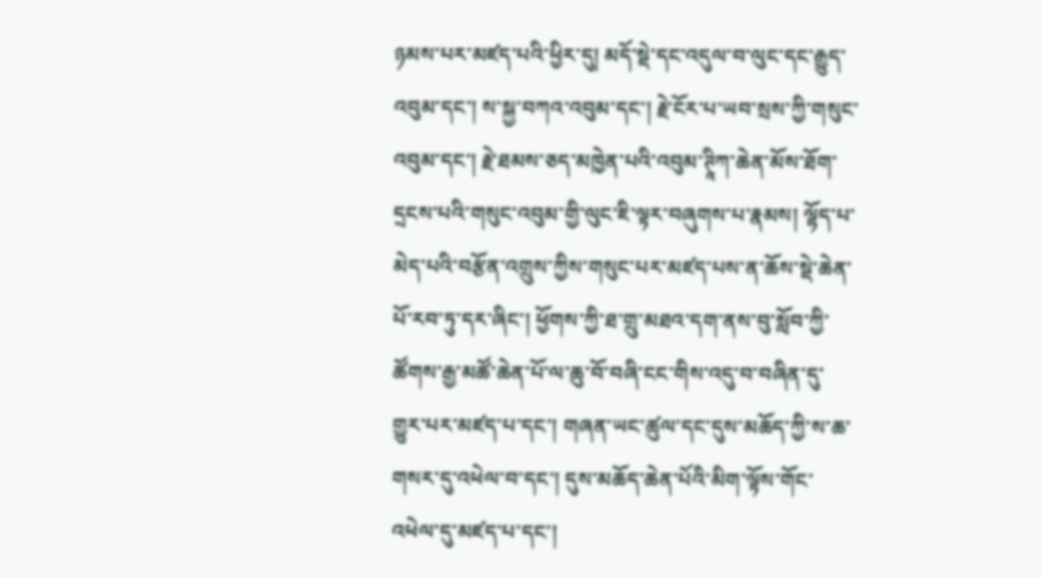ཉམས་པར་མཛད་པའི་ཕྱིར་དུ། མདོ་སྡེ་དང་འདུལ་བ་ལུང་དང་རྒྱུད་འབུམ་དང་། ས་སྐྱ་བཀའ་འབུམ་དང་། རྗེ་ངོར་པ་ཡབ་སྲས་ཀྱི་གསུང་འབུམ་དང་། རྗེ་ཐམས་ཅད་མཁྱེན་པའི་འབུམ་ཊཱིཀ་ཆེན་མོས་ཐོག་དྲངས་པའི་གསུང་འབུམ་གྱི་ལུང་ཇི་ལྟར་བཞུགས་པ་རྣམས། ལྷོད་པ་མེད་པའི་བརྩོན་འགྲུས་ཀྱིས་གསུང་པར་མཛད་པས་ན་ཆོས་སྡེ་ཆེན་པོ་རབ་ཏུ་དར་ཞིང་། ཕྱོགས་ཀྱི་ཐ་གྲུ་མཐའ་དག་ནས་བུ་སློབ་ཀྱི་ཚོགས་རྒྱ་མཚོ་ཆེན་པོ་ལ་ཆུ་བོ་བཞི་ངང་གིས་འདུ་བ་བཞིན་དུ་གྱུར་པར་མཛད་པ་དང་། གཞན་ཡང་ཚུལ་དང་དུས་མཆོད་ཀྱི་ས་ཆ་གསར་དུ་འཕེལ་བ་དང་། དུས་མཆོད་ཆེན་པོའི་མིག་ལྟོས་གོང་འཕེལ་དུ་མཛད་པ་དང་།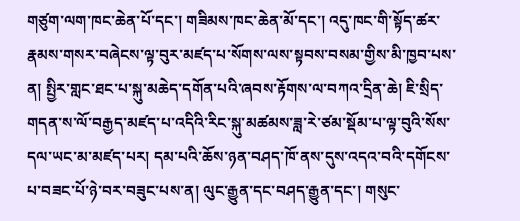གཙུག་ལག་ཁང་ཆེན་པོ་དང་། གཟིམས་ཁང་ཆེན་མོ་དང་། འདུ་ཁང་གི་སྟོད་ཚར་རྣམས་གསར་བཞེངས་ལྟ་བུར་མཛད་པ་སོགས་ལས་སྟབས་བསམ་གྱིས་མི་ཁྱབ་པས་ན། སྤྱིར་གླང་ཐང་པ་སྐུ་མཆེད་དགོན་པའི་ཞབས་རྟོགས་ལ་བཀའ་དྲིན་ཆེ། ཇི་སྲིད་གདན་ས་ལོ་བརྒྱད་མཛད་པ་འདིའི་རིང་སྐུ་མཚམས་ཟླ་རེ་ཙམ་སྡོམ་པ་ལྟ་བུའི་སོས་དལ་ཡང་མ་མཛད་པར། དམ་པའི་ཆོས་ཉན་བཤད་ཁོ་ནས་དུས་འདའ་བའི་དགོངས་པ་བཟང་པོ་ཉེ་བར་བཟུང་པས་ན། ལུང་རྒྱུན་དང་བཤད་རྒྱུན་དང་། གསུང་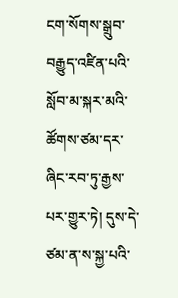ངག་སོགས་སྒྲུབ་བརྒྱུད་འཛིན་པའི་སློབ་མ་སྐར་མའི་ཚོགས་ཙམ་དར་ཞིང་རབ་ཏུ་རྒྱས་པར་གྱུར་ཏེ། དུས་དེ་ཙམ་ན་ས་སྐྱ་པའི་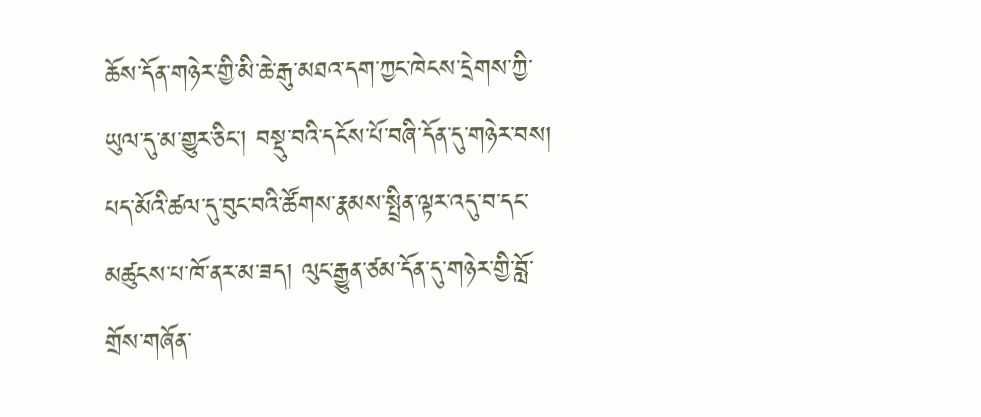ཆོས་དོན་གཉེར་གྱི་མི་ཆེ་རྒུ་མཐའ་དག་ཀྱང་ཁེངས་དྲེགས་ཀྱི་ཡུལ་དུ་མ་གྱུར་ཅིང་། བསྡུ་བའི་དངོས་པོ་བཞི་དོན་དུ་གཉེར་བས། པད་མོའི་ཚལ་དུ་བུང་བའི་ཚོགས་རྣམས་སྤྲིན་ལྟར་འདུ་བ་དང་མཚུངས་པ་ཁོ་ནར་མ་ཟད། ལུང་རྒྱུན་ཙམ་དོན་དུ་གཉེར་གྱི་བློ་གྲོས་གཞོན་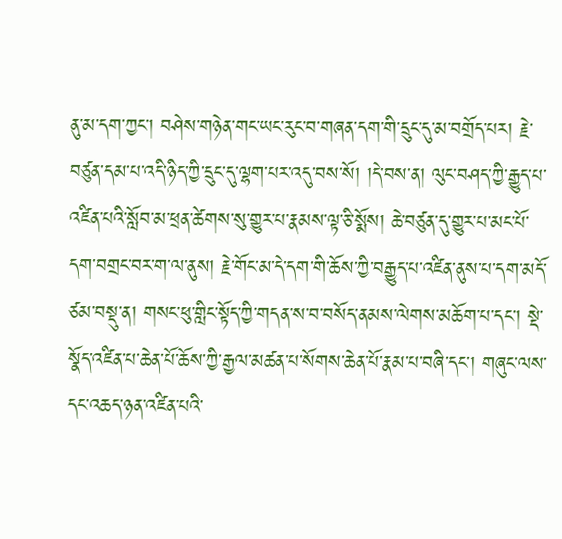ནུ་མ་དག་ཀྱང་། བཤེས་གཉེན་གང་ཡང་རུང་བ་གཞན་དག་གི་དྲུང་དུ་མ་བགྲོད་པར། རྗེ་བཙུན་དམ་པ་འདི་ཉིད་ཀྱི་དྲུང་དུ་ལྷག་པར་འདུ་བས་སོ། །དེ་བས་ན། ལུང་བཤད་ཀྱི་རྒྱུད་པ་འཛིན་པའི་སློབ་མ་ཕྲན་ཚེགས་སུ་གྱུར་པ་རྣམས་ལྟ་ཅི་སྨོས། ཆེ་བཙུན་དུ་གྱུར་པ་མང་པོ་དག་བགྲང་བར་ག་ལ་ནུས། རྗེ་གོང་མ་དེ་དག་གི་ཆོས་ཀྱི་བརྒྱུད་པ་འཛིན་ནུས་པ་དག་མདོ་ཙམ་བསྡུ་ན། གསང་ཕུ་གླིང་སྟོད་ཀྱི་གདན་ས་བ་བསོད་ནམས་ལེགས་མཆོག་པ་དང་། སྡེ་སྣོད་འཛིན་པ་ཆེན་པོ་ཆོས་ཀྱི་རྒྱལ་མཚན་པ་སོགས་ཆེན་པོ་རྣམ་པ་བཞི་དང་། གཞུང་ལས་དང་འཆད་ཉན་འཛིན་པའི་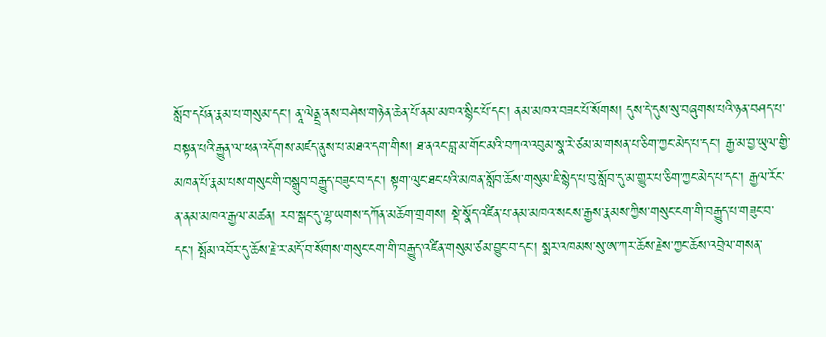སློབ་དཔོན་རྣམ་པ་གསུམ་དང་། ནཱ་ལེནྡྲ་ནས་བཤེས་གཉེན་ཆེན་པོ་ནམ་མཁའ་སྙིང་པོ་དང་། ནམ་མཁའ་བཟང་པོ་སོགས། དུས་དེ་དུས་སུ་བཞུགས་པའི་ཉན་བཤད་པ་བསྟན་པའི་རྒྱུན་ལ་ཕན་འདོགས་མཛད་ནུས་པ་མཐའ་དག་གིས། ཐ་ནའང་བླ་མ་གོང་མའི་བཀའ་འབུམ་སྣ་རེ་ཙམ་མ་གསན་པ་ཅིག་ཀྱང་མེད་པ་དང་། རྒྱ་མ་བྱ་ཡུལ་གྱི་མཁན་པོ་རྣམ་པས་གསུང་གི་བསྒྲུབ་བརྒྱུད་བཟུང་བ་དང་། སྟག་ལུང་ཐང་པའི་མཁན་སློབ་ཆོས་གསུམ་ཇི་སྙེད་པ་བུ་སློབ་དུ་མ་གྱུར་པ་ཅིག་ཀྱང་མེད་པ་དང་། རྒྱལ་རོང་ན་ནམ་མཁའ་རྒྱལ་མཚན། རབ་སྒང་དུ་ལྷ་ཡགས་དཀོན་མཆོག་གྲགས། སྡེ་སྣོད་འཛིན་པ་ནམ་མཁའ་སངས་རྒྱས་རྣམས་ཀྱིས་གསུང་ངག་གི་བརྒྱུད་པ་གཟུང་བ་དང་། སྤོམ་འབོར་དུ་ཆོས་རྗེ་ར་མདོ་བ་སོགས་གསུང་ངག་གི་བརྒྱུད་འཛིན་གསུམ་ཙམ་བྱུང་བ་དང་། སྨར་འཁམས་སུ་ཨ་ཀར་ཆོས་རྗེས་ཀྱང་ཆོས་འབྲེལ་གསན་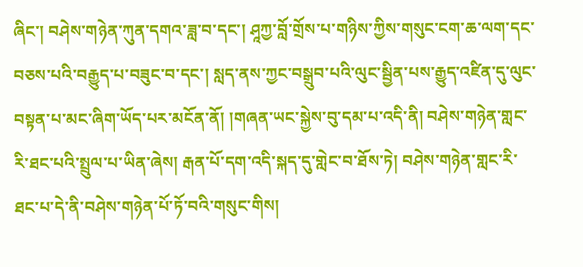ཞིང་། བཤེས་གཉེན་ཀུན་དགའ་ཟླ་བ་དང་། ཤཱཀྱ་བློ་གྲོས་པ་གཉིས་ཀྱིས་གསུང་ངག་ཆ་ལག་དང་བཅས་པའི་བརྒྱུད་པ་བཟུང་བ་དང་། སླད་ནས་ཀྱང་བསྒྲུབ་པའི་ལུང་སྦྱིན་པས་རྒྱུད་འཛིན་དུ་ལུང་བསྟན་པ་མང་ཞིག་ཡོད་པར་མངོན་ནོ། །གཞན་ཡང་སྐྱེས་བུ་དམ་པ་འདི་ནི། བཤེས་གཉེན་གླང་རི་ཐང་པའི་སྤྲུལ་པ་ཡིན་ཞེས། རྒན་པོ་དག་འདི་སྐད་དུ་གླེང་བ་ཐོས་ཏེ། བཤེས་གཉེན་གླང་རི་ཐང་པ་དེ་ནི་བཤེས་གཉེན་པོ་ཏོ་བའི་གསུང་གིས།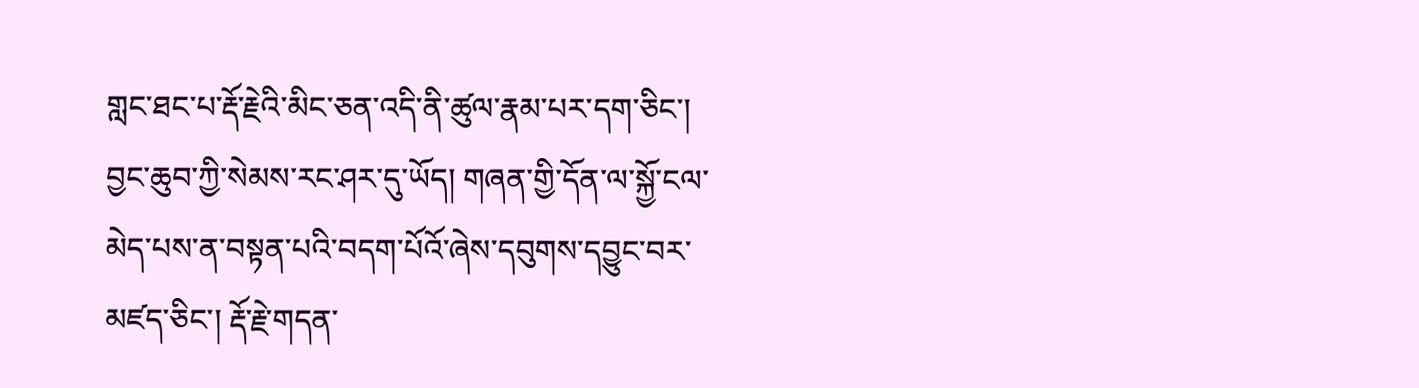གླང་ཐང་པ་རྡོ་རྗེའི་མིང་ཅན་འདི་ནི་ཚུལ་རྣམ་པར་དག་ཅིང་། བྱང་ཆུབ་ཀྱི་སེམས་རང་ཤར་དུ་ཡོད། གཞན་གྱི་དོན་ལ་སྐྱོ་ངལ་མེད་པས་ན་བསྟན་པའི་བདག་པོའོ་ཞེས་དབུགས་དབྱུང་བར་མཛད་ཅིང་། རྡོ་རྗེ་གདན་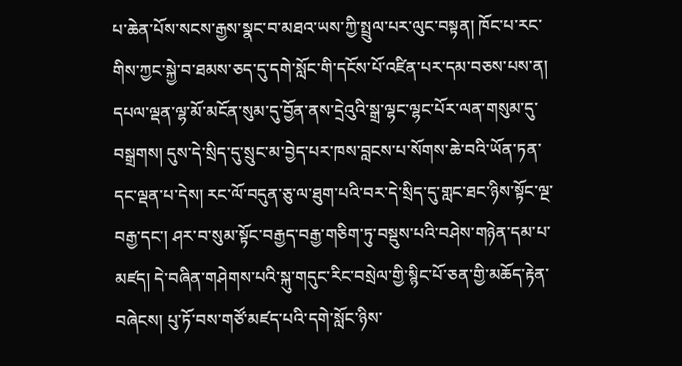པ་ཆེན་པོས་སངས་རྒྱས་སྣང་བ་མཐའ་ཡས་ཀྱི་སྤྲུལ་པར་ལུང་བསྟན། ཁོང་པ་རང་གིས་ཀྱང་སྐྱེ་བ་ཐམས་ཅད་དུ་དགེ་སློང་གི་དངོས་པོ་འཛིན་པར་དམ་བཅས་པས་ན། དཔལ་ལྡན་ལྷ་མོ་མངོན་སུམ་དུ་བྱོན་ནས་དྲེའུའི་སྒྲ་ལྷང་ལྷང་པོར་ལན་གསུམ་དུ་བསྒྲགས། དུས་དེ་སྲིད་དུ་སྲུང་མ་བྱེད་པར་ཁས་བླངས་པ་སོགས་ཆེ་བའི་ཡོན་ཏན་དང་ལྡན་པ་དེས། རང་ལོ་བདུན་ཅུ་ལ་ཐུག་པའི་བར་དེ་སྲིད་དུ་གླང་ཐང་ཉིས་སྟོང་ལྔ་བརྒྱ་དང་། ཤར་བ་སུམ་སྟོང་བརྒྱད་བརྒྱ་གཅིག་ཏུ་བསྡུས་པའི་བཤེས་གཉེན་དམ་པ་མཛད། དེ་བཞིན་གཤེགས་པའི་སྐུ་གདུང་རིང་བསྲེལ་གྱི་སྙིང་པོ་ཅན་གྱི་མཆོད་རྟེན་བཞེངས། པུ་ཏོ་བས་གཙོ་མཛད་པའི་དགེ་སློང་ཉིས་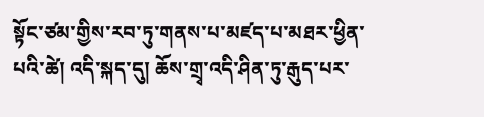སྟོང་ཙམ་གྱིས་རབ་ཏུ་གནས་པ་མཛད་པ་མཐར་ཕྱིན་པའི་ཚེ། འདི་སྐད་དུ། ཆོས་གྲྭ་འདི་ཤིན་ཏུ་རྒུད་པར་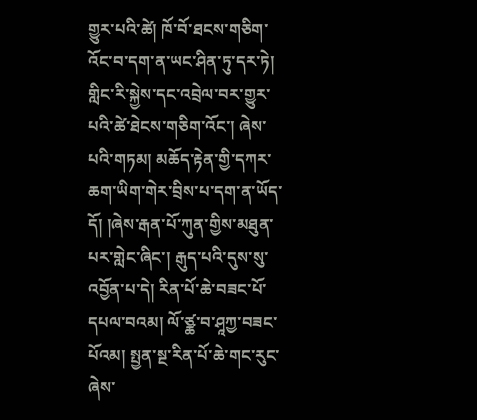གྱུར་པའི་ཚེ། ཁོ་བོ་ཐངས་གཅིག་འོང་བ་དག་ན་ཡང་ཤིན་ཏུ་དར་ཏེ། གླིང་རི་སྐྱེས་དང་འབྲེལ་བར་གྱུར་པའི་ཚེ་ཐེངས་གཅིག་འོང་། ཞེས་པའི་གཏམ། མཆོད་རྟེན་གྱི་དཀར་ཆག་ཡིག་གེར་བྲིས་པ་དག་ན་ཡོད་དོ། །ཞེས་རྒན་པོ་ཀུན་གྱིས་མཐུན་པར་གླེང་ཞིང་། རྒུད་པའི་དུས་སུ་འབྱོན་པ་དེ། རིན་པོ་ཆེ་བཟང་པོ་དཔལ་བའམ། ལོ་ཙྪ་བ་ཤཱཀྱ་བཟང་པོའམ། སྤྱན་སྔ་རིན་པོ་ཆེ་གང་རུང་ཞེས་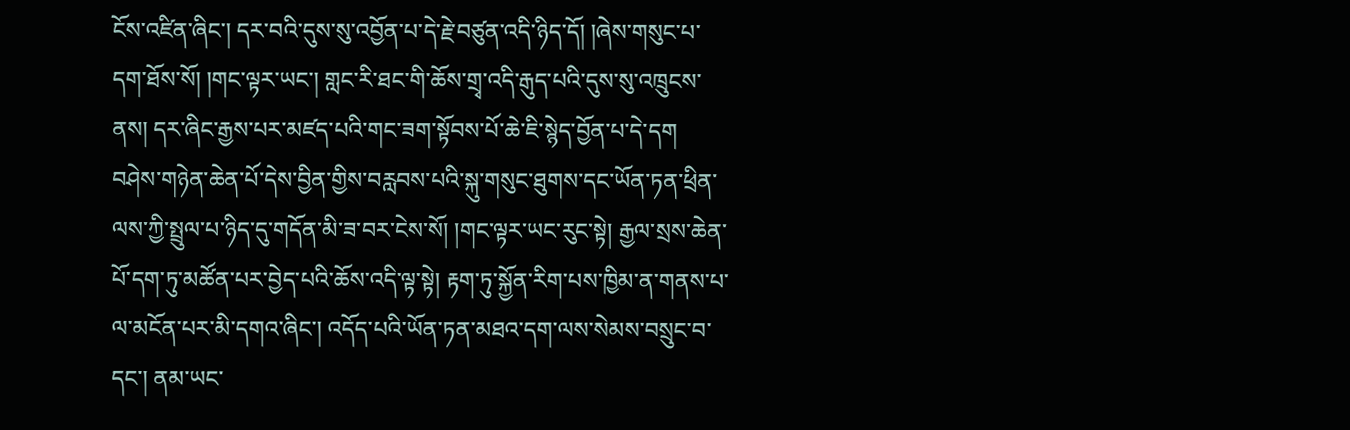ངོས་འཛིན་ཞིང་། དར་བའི་དུས་སུ་འབྱོན་པ་དེ་རྗེ་བཙུན་འདི་ཉིད་དོ། །ཞེས་གསུང་པ་དག་ཐོས་སོ། །གང་ལྟར་ཡང་། གླང་རི་ཐང་གི་ཆོས་གྲྭ་འདི་རྒུད་པའི་དུས་སུ་འཁྲུངས་ནས། དར་ཞིང་རྒྱས་པར་མཛད་པའི་གང་ཟག་སྟོབས་པོ་ཆེ་ཇི་སྙེད་བྱོན་པ་དེ་དག བཤེས་གཉེན་ཆེན་པོ་དེས་བྱིན་གྱིས་བརླབས་པའི་སྐུ་གསུང་ཐུགས་དང་ཡོན་ཏན་ཕྲིན་ལས་ཀྱི་སྤྲུལ་པ་ཉིད་དུ་གདོན་མི་ཟ་བར་ངེས་སོ། །གང་ལྟར་ཡང་རུང་སྟེ། རྒྱལ་སྲས་ཆེན་པོ་དག་ཏུ་མཚོན་པར་བྱེད་པའི་ཆོས་འདི་ལྟ་སྟེ། རྟག་ཏུ་སྐྱོན་རིག་པས་ཁྱིམ་ན་གནས་པ་ལ་མངོན་པར་མི་དགའ་ཞིང་། འདོད་པའི་ཡོན་ཏན་མཐའ་དག་ལས་སེམས་བསྲུང་བ་དང་། ནམ་ཡང་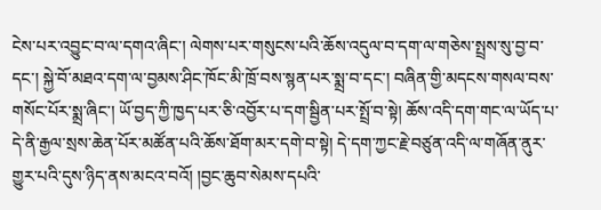ངེས་པར་འབྱུང་བ་ལ་དགའ་ཞིང་། ལེགས་པར་གསུངས་པའི་ཆོས་འདུལ་བ་དག་ལ་གཅེས་སྤྲས་སུ་བྱ་བ་དང་། སྐྱེ་བོ་མཐའ་དག་ལ་བྱམས་ཤིང་ཁོང་མི་ཁྲོ་བས་སྙན་པར་སྨྲ་བ་དང་། བཞིན་གྱི་མདངས་གསལ་བས་གསོང་པོར་སྨྲ་ཞིང་། ཡོ་བྱད་ཀྱི་ཁྱད་པར་ཅི་འབྱོར་པ་དག་སྦྱིན་པར་སྤྲོ་བ་སྟེ། ཆོས་འདི་དག་གང་ལ་ཡོད་པ་དེ་ནི་རྒྱལ་སྲས་ཆེན་པོར་མཚོན་པའི་ཆོས་ཐོག་མར་དགེ་བ་སྟེ། དེ་དག་ཀྱང་རྗེ་བཙུན་འདི་ལ་གཞོན་ནུར་གྱུར་པའི་དུས་ཉིད་ནས་མངའ་བའོ། །བྱང་ཆུབ་སེམས་དཔའི་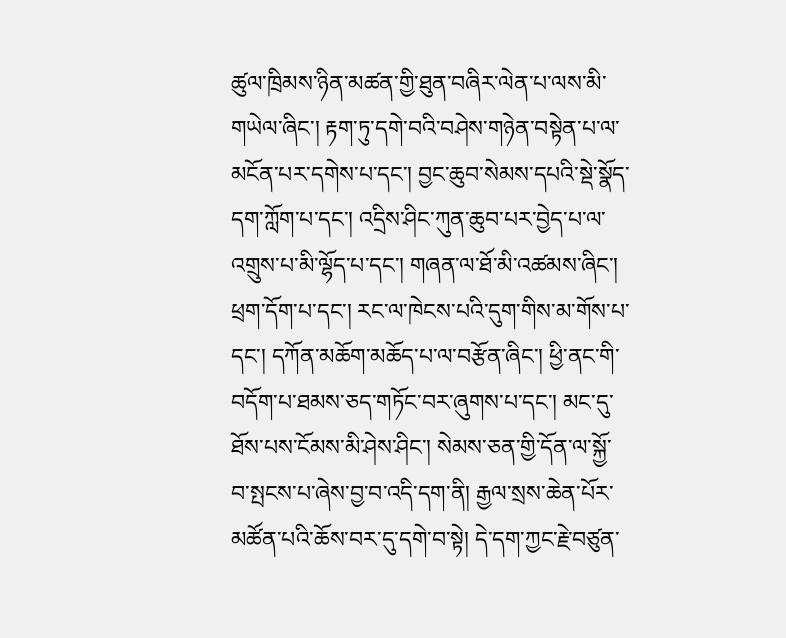ཚུལ་ཁྲིམས་ཉིན་མཚན་གྱི་ཐུན་བཞིར་ལེན་པ་ལས་མི་གཡེལ་ཞིང་། རྟག་ཏུ་དགེ་བའི་བཤེས་གཉེན་བསྟེན་པ་ལ་མངོན་པར་དགེས་པ་དང་། བྱང་ཆུབ་སེམས་དཔའི་སྡེ་སྣོད་དག་ཀློག་པ་དང་། འདྲིས་ཤིང་ཀུན་ཆུབ་པར་བྱེད་པ་ལ་འགྲུས་པ་མི་ལྷོད་པ་དང་། གཞན་ལ་ཐོ་མི་འཚམས་ཞིང་། ཕྲག་དོག་པ་དང་། རང་ལ་ཁེངས་པའི་དུག་གིས་མ་གོས་པ་དང་། དཀོན་མཆོག་མཆོད་པ་ལ་བརྩོན་ཞིང་། ཕྱི་ནང་གི་བདོག་པ་ཐམས་ཅད་གཏོང་བར་ཞུགས་པ་དང་། མང་དུ་ཐོས་པས་ངོམས་མི་ཤེས་ཤིང་། སེམས་ཅན་གྱི་དོན་ལ་སྐྱོ་བ་སྤངས་པ་ཞེས་བྱ་བ་འདི་དག་ནི། རྒྱལ་སྲས་ཆེན་པོར་མཚོན་པའི་ཆོས་བར་དུ་དགེ་བ་སྟེ། དེ་དག་ཀྱང་རྗེ་བཙུན་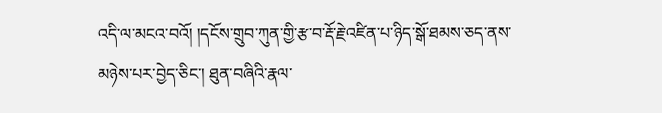འདི་ལ་མངའ་བའོ། །དངོས་གྲུབ་ཀུན་གྱི་རྩ་བ་རྡོ་རྗེ་འཛིན་པ་ཉིད་སྒོ་ཐམས་ཅད་ནས་མཉེས་པར་བྱེད་ཅིང་། ཐུན་བཞིའི་རྣལ་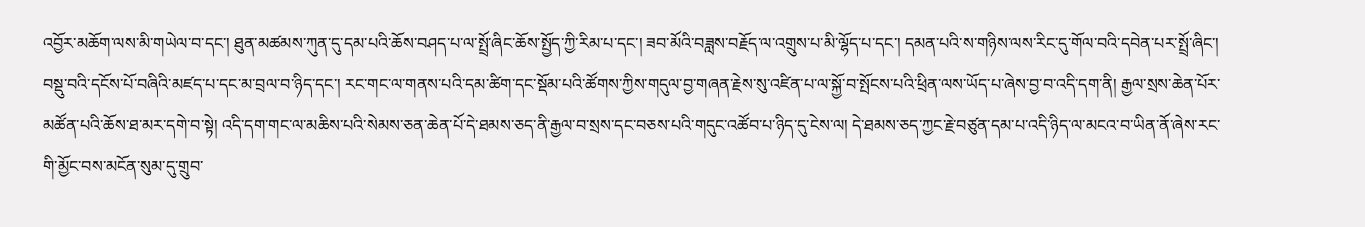འབྱོར་མཆོག་ལས་མི་གཡེལ་བ་དང་། ཐུན་མཚམས་ཀུན་དུ་དམ་པའི་ཆོས་བཤད་པ་ལ་སྤྲོ་ཞིང་ཆོས་སྤྱོད་ཀྱི་རིམ་པ་དང་། ཟབ་མོའི་བཟླས་བརྗོད་ལ་འགྲུས་པ་མི་ལྷོད་པ་དང་། དམན་པའི་ས་གཉིས་ལས་རིང་དུ་གོལ་བའི་དབེན་པར་སྤྲོ་ཞིང་། བསྡུ་བའི་དངོས་པོ་བཞིའི་མཛད་པ་དང་མ་བྲལ་བ་ཉིད་དང་། རང་གང་ལ་གནས་པའི་དམ་ཚིག་དང་སྡོམ་པའི་ཚོགས་ཀྱིས་གདུལ་བྱ་གཞན་རྗེས་སུ་འཛིན་པ་ལ་སྐྱོ་བ་སྤོངས་པའི་ཕྲིན་ལས་ཡོད་པ་ཞེས་བྱ་བ་འདི་དག་ནི། རྒྱལ་སྲས་ཆེན་པོར་མཚོན་པའི་ཆོས་ཐ་མར་དགེ་བ་སྟེ། འདི་དག་གང་ལ་མཆིས་པའི་སེམས་ཅན་ཆེན་པོ་དེ་ཐམས་ཅད་ནི་རྒྱལ་བ་སྲས་དང་བཅས་པའི་གདུང་འཚོབ་པ་ཉིད་དུ་ངེས་ལ། དེ་ཐམས་ཅད་ཀྱང་རྗེ་བཙུན་དམ་པ་འདི་ཉིད་ལ་མངའ་བ་ཡིན་ནོ་ཞེས་རང་གི་མྱོང་བས་མངོན་སུམ་དུ་གྲུབ་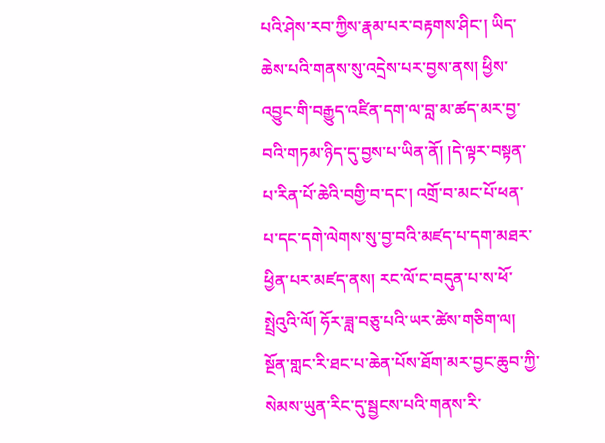པའི་ཤེས་རབ་ཀྱིས་རྣམ་པར་བརྟགས་ཤིང་། ཡིད་ཆེས་པའི་གནས་སུ་འདྲེས་པར་བྱས་ནས། ཕྱིས་འབྱུང་གི་བརྒྱུད་འཛིན་དག་ལ་བླ་མ་ཚད་མར་བྱ་བའི་གཏམ་ཉིད་དུ་བྱས་པ་ཡིན་ནོ། །དེ་ལྟར་བསྟན་པ་རིན་པོ་ཆེའི་བགྱི་བ་དང་། འགྲོ་བ་མང་པོ་ཕན་པ་དང་དགེ་ལེགས་སུ་བྱ་བའི་མཛད་པ་དག་མཐར་ཕྱིན་པར་མཛད་ནས། རང་ལོ་ང་བདུན་པ་ས་ཕོ་སྤྲེའུའི་ལོ། ཧོར་ཟླ་བཅུ་པའི་ཡར་ཚེས་གཅིག་ལ། སྔོན་གླང་རི་ཐང་པ་ཆེན་པོས་ཐོག་མར་བྱང་ཆུབ་ཀྱི་སེམས་ཡུན་རིང་དུ་སྦྱངས་པའི་གནས་རི་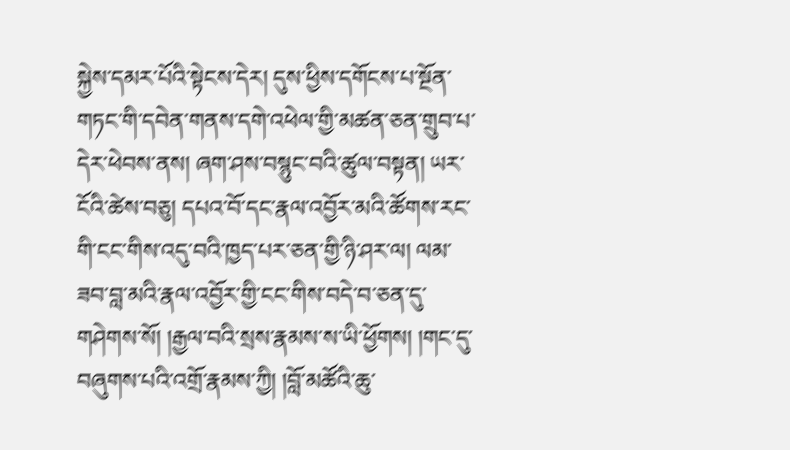སྐྱེས་དམར་པོའི་སྟེངས་དེར། དུས་ཕྱིས་དགོངས་པ་སྔོན་གཏང་གི་དབེན་གནས་དགེ་འཕེལ་གྱི་མཚན་ཅན་གྲུབ་པ་དེར་ཕེབས་ནས། ཞག་ཤས་བསྙུང་བའི་ཚུལ་བསྟན། ཡར་ངོའི་ཚེས་བཅུ། དཔའ་བོ་དང་རྣལ་འབྱོར་མའི་ཚོགས་རང་གི་ངང་གིས་འདུ་བའི་ཁྱད་པར་ཅན་གྱི་ཉི་ཤར་ལ། ལམ་ཟབ་བླ་མའི་རྣལ་འབྱོར་གྱི་ངང་གིས་བདེ་བ་ཅན་དུ་གཤེགས་སོ། །རྒྱལ་བའི་སྲས་རྣམས་ས་ཡི་ཕྱོགས། །གང་དུ་བཞུགས་པའི་འགྲོ་རྣམས་ཀྱི། །བློ་མཚོའི་ཆུ་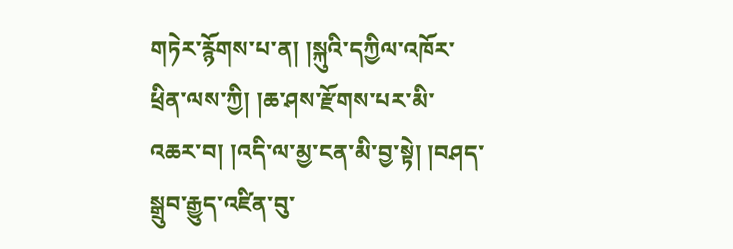གཏེར་རྙོགས་པ་ན། །སྐུའི་དཀྱིལ་འཁོར་ཕྲིན་ལས་ཀྱི། །ཆ་ཤས་རྫོགས་པར་མི་འཆར་བ། །འདི་ལ་མྱ་ངན་མི་བྱ་སྟེ། །བཤད་སྒྲུབ་རྒྱུད་འཛིན་བུ་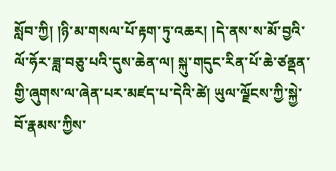སློབ་ཀྱི། །ཉི་མ་གསལ་པོ་རྟག་ཏུ་འཆར། །དེ་ནས་ས་མོ་བྱའི་ལོ་ཧོར་ཟླ་བཅུ་པའི་དུས་ཆེན་ལ། སྐུ་གདུང་རིན་པོ་ཆེ་ཙནྡན་གྱི་ཞུགས་ལ་ཞེན་པར་མཛད་པ་དེའི་ཚེ། ཡུལ་ལྗོངས་ཀྱི་སྐྱེ་བོ་རྣམས་ཀྱིས་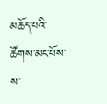མཆོད་པའི་ཚོགས་མང་པོས་ས་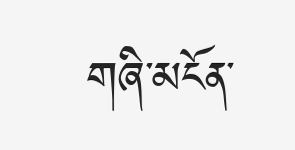གཞི་མངོན་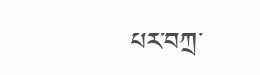པར་བཀྲ་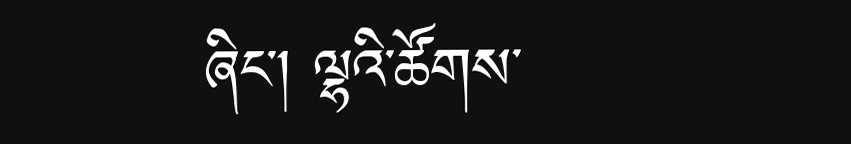ཞིང་། ལྷའི་ཚོགས་